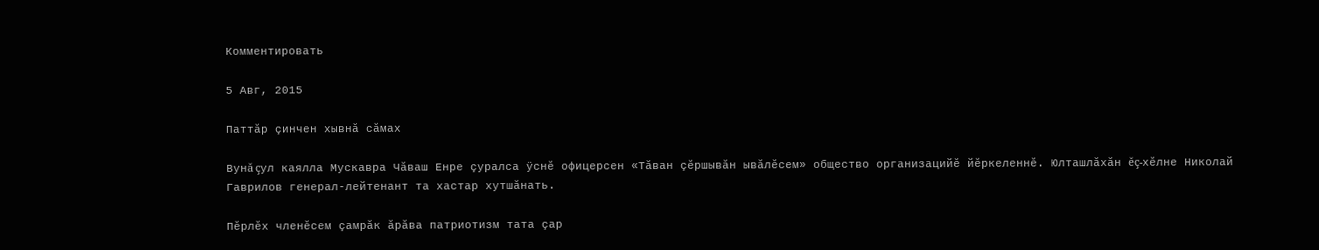Комментировать

5 Авг, 2015

Паттăр çинчен хывнă сăмах

Вунă çул каялла Мускавра Чăваш Енре çуралса ÿснĕ офицерсен «Тăван çĕршывăн ывăлĕсем» общество организацийĕ йĕркеленнĕ. Юлташлăхăн ĕç-хĕлне Николай Гаврилов генерал-лейтенант та хастар хутшăнать.

Пĕрлĕх членĕсем çамрăк ăрăва патриотизм тата çар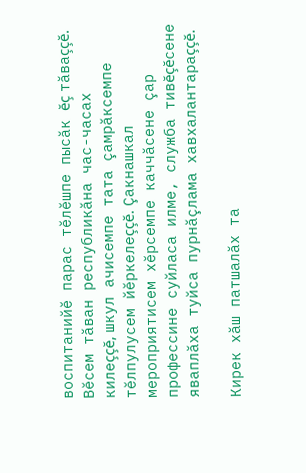воспитанийĕ парас тĕлĕшпе пысăк ĕç тăваççĕ. Вĕсем тăван республикăна час-часах килеççĕ, шкул ачисемпе тата çамрăксемпе тĕлпулусем йĕркелеççĕ. Çакнашкал мероприятисем хĕрсемпе каччăсене çар профессине суйласа илме, служба тивĕçĕсене яваплăха туйса пурнăçлама хавхалантараççĕ.

Кирек хăш патшалăх та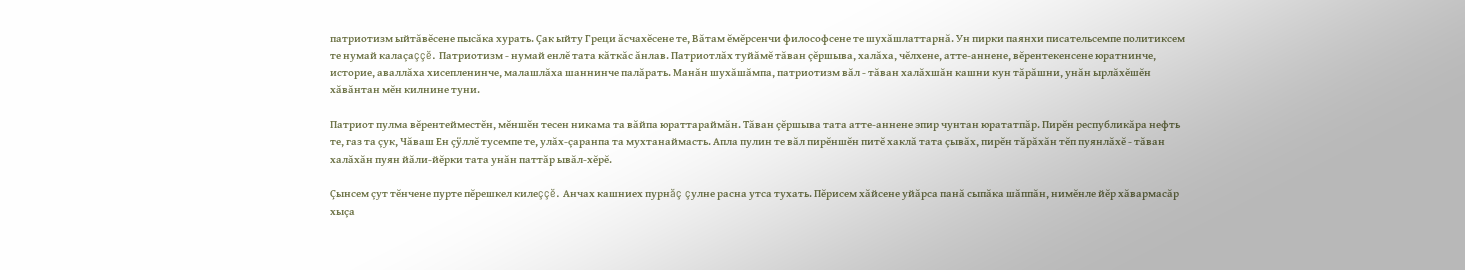патриотизм ыйтăвĕсене пысăка хурать. Çак ыйту Греци ăсчахĕсене те, Вăтам ĕмĕрсенчи философсене те шухăшлаттарнă. Ун пирки паянхи писательсемпе политиксем те нумай калаçаççĕ. Патриотизм - нумай енлĕ тата кăткăс ăнлав. Патриотлăх туйăмĕ тăван çĕршыва, халăха, чĕлхене, атте-аннене, вĕрентекенсене юратнинче, историе, аваллăха хисепленинче, малашлăха шаннинче палăрать. Манăн шухăшăмпа, патриотизм вăл - тăван халăхшăн кашни кун тăрăшни, унăн ырлăхĕшĕн хăвăнтан мĕн килнине туни.

Патриот пулма вĕрентейместĕн, мĕншĕн тесен никама та вăйпа юраттараймăн. Тăван çĕршыва тата атте-аннене эпир чунтан юрататпăр. Пирĕн республикăра нефть те, газ та çук, Чăваш Ен çÿллĕ тусемпе те, улăх-çаранпа та мухтанаймасть. Апла пулин те вăл пирĕншĕн питĕ хаклă тата çывăх, пирĕн тăрăхăн тĕп пуянлăхĕ - тăван халăхăн пуян йăли-йĕрки тата унăн паттăр ывăл-хĕрĕ.

Çынсем çут тĕнчене пурте пĕрешкел килеççĕ. Анчах кашниех пурнăç çулне расна утса тухать. Пĕрисем хăйсене уйăрса панă сыпăка шăппăн, нимĕнле йĕр хăвармасăр хыçа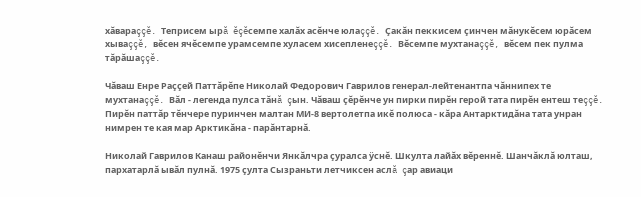хăвараççĕ. Теприсем ырă ĕçĕсемпе халăх асĕнче юлаççĕ. Çакăн пеккисем çинчен мăнукĕсем юрăсем хываççĕ, вĕсен ячĕсемпе урамсемпе хуласем хисепленеççĕ. Вĕсемпе мухтанаççĕ, вĕсем пек пулма тăрăшаççĕ.

Чăваш Енре Раççей Паттăрĕпе Николай Федорович Гаврилов генерал-лейтенантпа чăннипех те мухтанаççĕ. Вăл - легенда пулса тăнă çын. Чăваш çĕрĕнче ун пирки пирĕн герой тата пирĕн ентеш теççĕ. Пирĕн паттăр тĕнчере пуринчен малтан МИ-8 вертолетпа икĕ полюса - кăра Антарктидăна тата унран нимрен те кая мар Арктикăна - парăнтарнă.

Николай Гаврилов Канаш районĕнчи Янкăлчра çуралса ÿснĕ. Шкулта лайăх вĕреннĕ. Шанчăклă юлташ, пархатарлă ывăл пулнă. 1975 çулта Сызраньти летчиксен аслă çар авиаци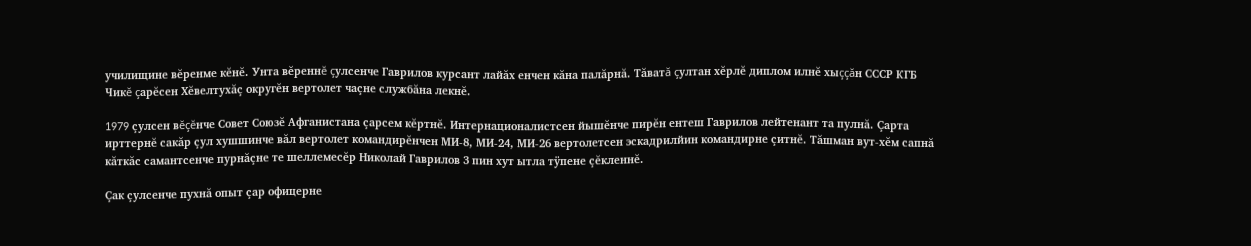училищине вĕренме кĕнĕ. Унта вĕреннĕ çулсенче Гаврилов курсант лайăх енчен кăна палăрнă. Тăватă çултан хĕрлĕ диплом илнĕ хыççăн СССР КГБ Чикĕ çарĕсен Хĕвелтухăç округĕн вертолет чаçне службăна лекнĕ.

1979 çулсен вĕçĕнче Совет Союзĕ Афганистана çарсем кĕртнĕ. Интернационалистсен йышĕнче пирĕн ентеш Гаврилов лейтенант та пулнă. Çарта ирттернĕ сакăр çул хушшинче вăл вертолет командирĕнчен МИ-8, МИ-24, МИ-26 вертолетсен эскадрилйин командирне çитнĕ. Тăшман вут-хĕм сапнă кăткăс самантсенче пурнăçне те шеллемесĕр Николай Гаврилов 3 пин хут ытла тÿпене çĕкленнĕ.

Çак çулсенче пухнă опыт çар офицерне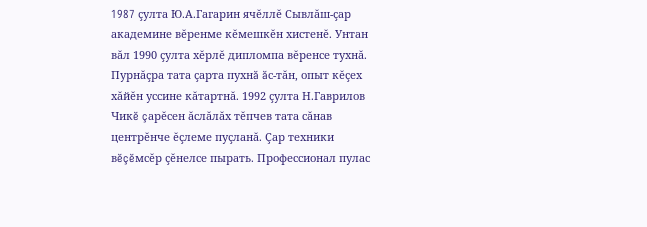1987 çулта Ю.А.Гагарин ячĕллĕ Сывлăш-çар академине вĕренме кĕмешкĕн хистенĕ. Унтан вăл 1990 çулта хĕрлĕ дипломпа вĕренсе тухнă. Пурнăçра тата çарта пухнă ăс-тăн, опыт кĕçех хăйĕн уссине кăтартнă. 1992 çулта Н.Гаврилов Чикĕ çарĕсен ăслăлăх тĕпчев тата сăнав центрĕнче ĕçлеме пуçланă. Çар техники вĕçĕмсĕр çĕнелсе пырать. Профессионал пулас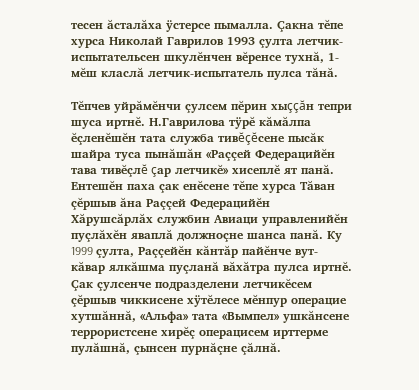тесен ăсталăха ÿстерсе пымалла. Çакна тĕпе хурса Николай Гаврилов 1993 çулта летчик-испытательсен шкулĕнчен вĕренсе тухнă, 1-мĕш класлă летчик-испытатель пулса тăнă.

Тĕпчев уйрăмĕнчи çулсем пĕрин хыççăн тепри шуса иртнĕ. Н.Гаврилова тÿрĕ кăмăлпа ĕçленĕшĕн тата служба тивĕçĕсене пысăк шайра туса пынăшăн «Раççей Федерацийĕн тава тивĕçлĕ çар летчикĕ» хисеплĕ ят панă. Ентешĕн паха çак енĕсене тĕпе хурса Тăван çĕршыв ăна Раççей Федерацийĕн Хăрушсăрлăх службин Авиаци управленийĕн пуçлăхĕн яваплă должноçне шанса панă. Ку 1999 çулта, Раççейĕн кăнтăр пайĕнче вут-кăвар ялкăшма пуçланă вăхăтра пулса иртнĕ. Çак çулсенче подразделени летчикĕсем çĕршыв чиккисене хÿтĕлесе мĕнпур операцие хутшăннă, «Альфа» тата «Вымпел» ушкăнсене террористсене хирĕç операцисем ирттерме пулăшнă, çынсен пурнăçне çăлнă.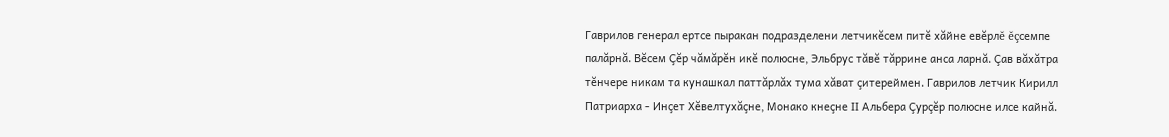Гаврилов генерал ертсе пыракан подразделени летчикĕсем питĕ хăйне евĕрлĕ ĕçсемпе палăрнă. Вĕсем Çĕр чăмăрĕн икĕ полюсне, Эльбрус тăвĕ тăррине анса ларнă. Çав вăхăтра тĕнчере никам та кунашкал паттăрлăх тума хăват çитереймен. Гаврилов летчик Кирилл Патриарха - Инçет Хĕвелтухăçне, Монако кнеçне II Альбера Çурçĕр полюсне илсе кайнă.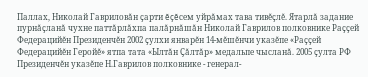Паллах, Николай Гавриловăн çарти ĕçĕсем уйрăмах тава тивĕçлĕ. Ятарлă задание пурнăçланă чухне паттăрлăхпа палăрнăшăн Николай Гаврилов полковнике Раççей Федерацийĕн Президенчĕн 2002 çулхи январĕн 14-мĕшĕнчи указĕпе «Раççей Федерацийĕн Геройĕ» ятпа тата «Ылтăн Çăлтăр» медальпе чысланă. 2005 çулта РФ Президенчĕн указĕпе Н.Гаврилов полковнике - генерал-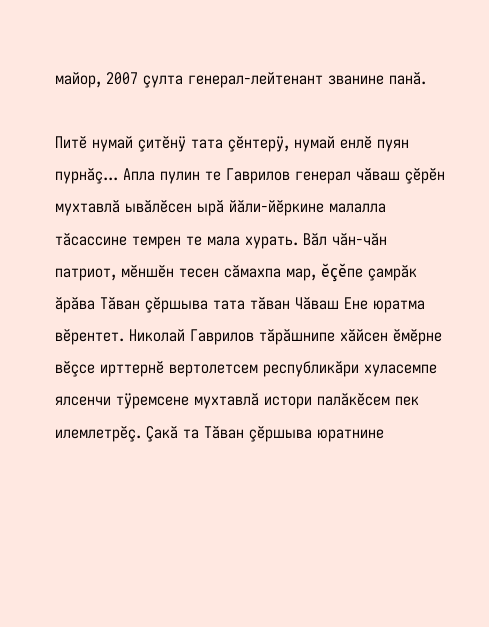майор, 2007 çулта генерал-лейтенант званине панă.

Питĕ нумай çитĕнÿ тата çĕнтерÿ, нумай енлĕ пуян пурнăç... Апла пулин те Гаврилов генерал чăваш çĕрĕн мухтавлă ывăлĕсен ырă йăли-йĕркине малалла тăсассине темрен те мала хурать. Вăл чăн-чăн патриот, мĕншĕн тесен сăмахпа мар, ĕçĕпе çамрăк ăрăва Тăван çĕршыва тата тăван Чăваш Ене юратма вĕрентет. Николай Гаврилов тăрăшнипе хăйсен ĕмĕрне вĕçсе ирттернĕ вертолетсем республикăри хуласемпе ялсенчи тÿремсене мухтавлă истори палăкĕсем пек илемлетрĕç. Çакă та Тăван çĕршыва юратнине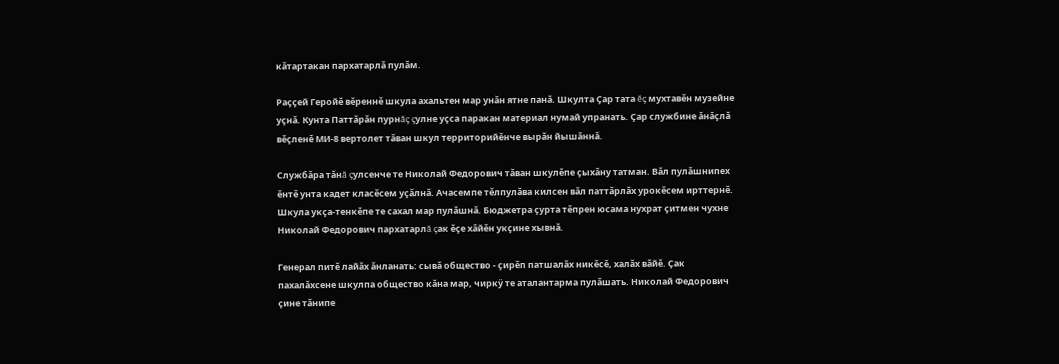кăтартакан пархатарлă пулăм.

Раççей Геройĕ вĕреннĕ шкула ахальтен мар унăн ятне панă. Шкулта Çар тата ĕç мухтавĕн музейне уçнă. Кунта Паттăрăн пурнăç çулне уçса паракан материал нумай упранать. Çар службине ăнăçлă вĕçленĕ МИ-8 вертолет тăван шкул территорийĕнче вырăн йышăннă.

Службăра тăнă çулсенче те Николай Федорович тăван шкулĕпе çыхăну татман. Вăл пулăшнипех ĕнтĕ унта кадет класĕсем уçăлнă. Ачасемпе тĕлпулăва килсен вăл паттăрлăх урокĕсем ирттернĕ. Шкула укçа-тенкĕпе те сахал мар пулăшнă. Бюджетра çурта тĕпрен юсама нухрат çитмен чухне Николай Федорович пархатарлă çак ĕçе хăйĕн укçине хывнă.

Генерал питĕ лайăх ăнланать: сывă общество - çирĕп патшалăх никĕсĕ, халăх вăйĕ. Çак пахалăхсене шкулпа общество кăна мар, чиркÿ те аталантарма пулăшать. Николай Федорович çине тăнипе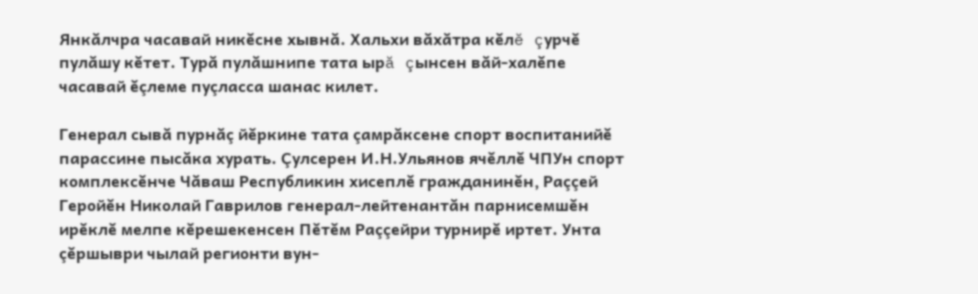Янкăлчра часавай никĕсне хывнă. Хальхи вăхăтра кĕлĕ çурчĕ пулăшу кĕтет. Турă пулăшнипе тата ырă çынсен вăй-халĕпе часавай ĕçлеме пуçласса шанас килет.

Генерал сывă пурнăç йĕркине тата çамрăксене спорт воспитанийĕ парассине пысăка хурать. Çулсерен И.Н.Ульянов ячĕллĕ ЧПУн спорт комплексĕнче Чăваш Республикин хисеплĕ гражданинĕн, Раççей Геройĕн Николай Гаврилов генерал-лейтенантăн парнисемшĕн ирĕклĕ мелпе кĕрешекенсен Пĕтĕм Раççейри турнирĕ иртет. Унта çĕршыври чылай регионти вун-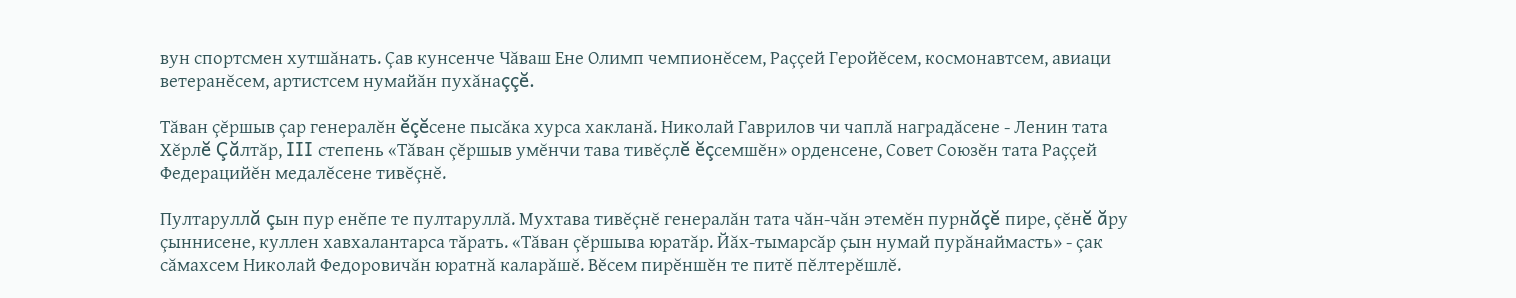вун спортсмен хутшăнать. Çав кунсенче Чăваш Ене Олимп чемпионĕсем, Раççей Геройĕсем, космонавтсем, авиаци ветеранĕсем, артистсем нумайăн пухăнаççĕ.

Тăван çĕршыв çар генералĕн ĕçĕсене пысăка хурса хакланă. Николай Гаврилов чи чаплă наградăсене - Ленин тата Хĕрлĕ Çăлтăр, III степень «Тăван çĕршыв умĕнчи тава тивĕçлĕ ĕçсемшĕн» орденсене, Совет Союзĕн тата Раççей Федерацийĕн медалĕсене тивĕçнĕ.

Пултаруллă çын пур енĕпе те пултаруллă. Мухтава тивĕçнĕ генералăн тата чăн-чăн этемĕн пурнăçĕ пире, çĕнĕ ăру çыннисене, куллен хавхалантарса тăрать. «Тăван çĕршыва юратăр. Йăх-тымарсăр çын нумай пурăнаймасть» - çак сăмахсем Николай Федоровичăн юратнă каларăшĕ. Вĕсем пирĕншĕн те питĕ пĕлтерĕшлĕ.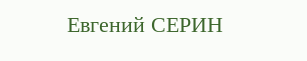Евгений СЕРИН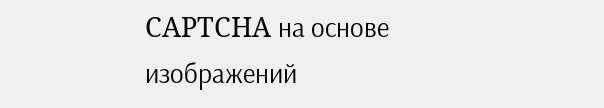CAPTCHA на основе изображений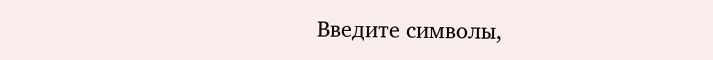Введите символы,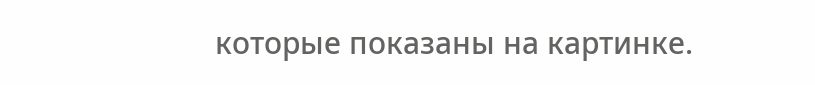которые показаны на картинке.